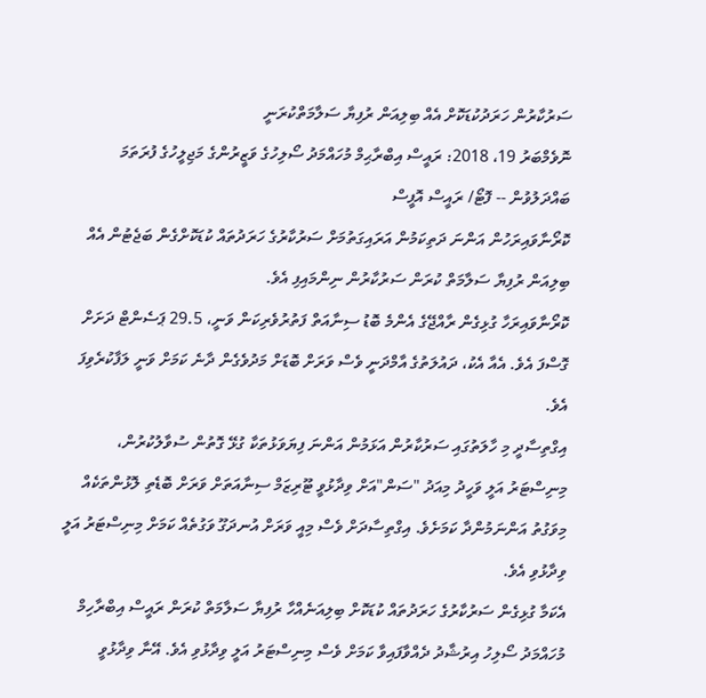ސަރުކާރުން ހަރަދުކުޑަކޮށް އެއް ބިލިއަން ރުފިޔާ ސަލާމަތްކުރަނީ
ނޮވެމްބަރު 19، 2018: ރައީސް އިބްރާޙިމް މުހައްމަދު ސޯލިހުގެ ވަޒީރުންގެ މަޖިލީހުގެ ފުރަތަމަ ބައްދަލުވުން -- ފޮޓޯ/ ރައީސް އޮފީސް
ކޮރޯނާވައިރަހުން އަންނަ ދަތިކަމުން އަރައިގަތުމަށް ސަރުކާރުގެ ހަރަދުތައް ކުޑަކޮށްގެން ބަޖެޓުން އެއް ބިލިއަން ރުފިޔާ ސަލާމަތް ކުރަން ސަރުކާރުން ނިންމައިފި އެވެ.
ކޮރޯނާވައިރަހާ ގުޅިގެން ރާއްޖޭގެ އެންމެ ބޮޑު ސިނާއަތް ފަތުރުވެރިކަން ވަނީ، 29.5 ޕަސެންޓް ދަށަށް ގޮސްފަ އެވެ. އެއާ އެކު، ދައުލަތުގެ އާމްދަނީ ވެސް ވަރަށް ބޮޑަށް މަދުވެގެން ދާނެ ކަމަށް ވަނީ ލަފާކުރެވިފަ އެވެ.
އިގްތިސާދީ މި ހާލަތުގައި ސަރުކާރުން އަޅަމުން އަންނަ ފިޔަވަޅުތަކާ ގުޅޭ ގޮތުން ސުވާލުކުރުން، މިނިސްޓަރު އަލީ ވަހީދު މިއަދު "ސަން"އަށް ވިދާޅުވީ ޓޫރިޒަމް ސިނާއަތަށް ވަރަށް ބޮޑެތި ލޮޅުންތަކެއް މިވަގުތު އަންނަމުންދާ ކަމަށެވެ. އިގްތިސާދަށް ވެސް މިއީ ވަރަށް އުނދަގޫ ވަގުތެއް ކަމަށް މިނިސްޓަރު އަލީ ވިދާޅުވި އެވެ.
އެކަމާ ގުޅިގެން ސަރުކާރުގެ ހަރަދުތައް ކުޑަކޮށް ބިލިއަނެއްހާ ރުފިޔާ ސަލާމަތް ކުރަން ރައީސް އިބްރާހިމް މުހައްމަދު ސޯލިހު އިރުޝާދު ދެއްވާފައިވާ ކަމަށް ވެސް މިނިސްޓަރު އަލީ ވިދާޅުވި އެވެ. އޭނާ ވިދާޅުވީ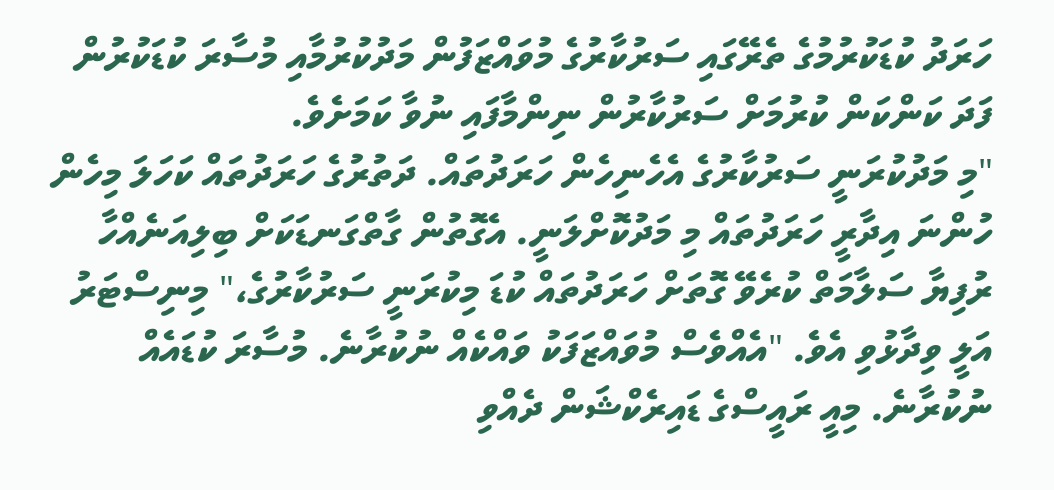ހަރަދު ކުޑަކުރުމުގެ ތެރޭގައި ސަރުކާރުގެ މުވައްޒަފުން މަދުކުރުމާއި މުސާރަ ކުޑަކުރުން ފަދަ ކަންކަން ކުރުމަށް ސަރުކާރުން ނިންމާފައި ނުވާ ކަމަށެވެ.
"މި މަދުކުރަނީ ސަރުކާރުގެ އެހެނިހެން ހަރަދުތައް. ދަތުރުގެ ހަރަދުތައް ކަހަލަ މިހެން ހުންނަ އިދާރީ ހަރަދުތައް މި މަދުކޮށްލަނީ. އެގޮތުން ގާތްގަނޑަކަށް ބިލިއަނެއްހާ ރުފިޔާ ސަލާމަތް ކުރެވޭ ގޮތަށް ހަރަދުތައް ކުޑަ މިކުރަނީ ސަރުކާރުގެ،" މިނިސްޓަރު އަލީ ވިދާޅުވި އެވެ. "އެއްވެސް މުވައްޒަފަކު ވައްކެއް ނުކުރާނެ. މުސާރަ ކުޑައެއް ނުކުރާނެ. މިއީ ރައީސްގެ ޑައިރެކްޝަން ދެއްވި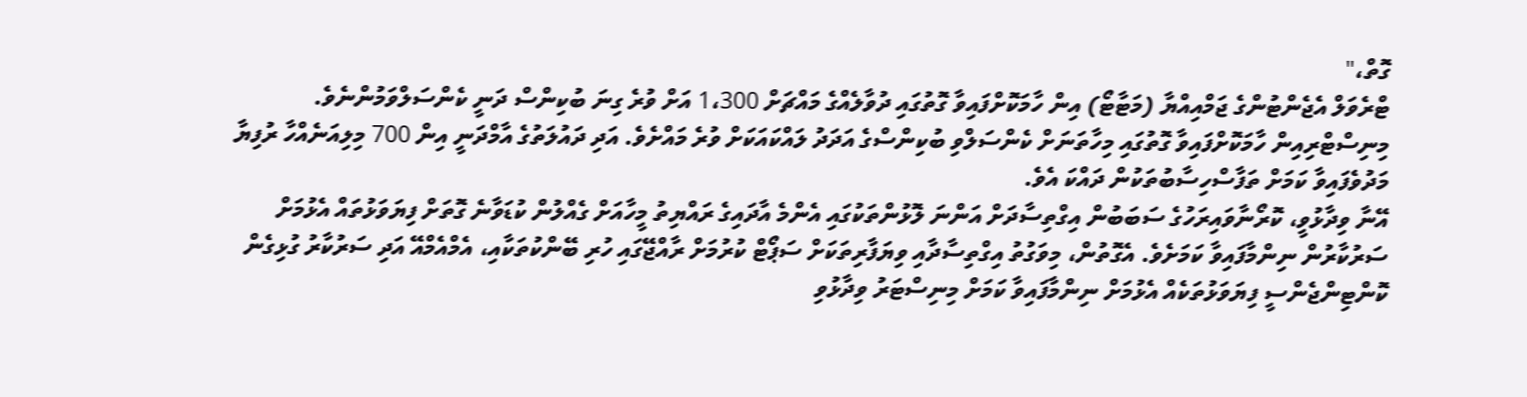ގޮތް،"
ޓްރެވަލް އެޖެންޓުންގެ ޖަމްއިއްޔާ (މަޓާޓޯ) އިން ހާމަކޮށްފައިވާ ގޮތުގައި ދުވާލެއްގެ މައްޗަށް 1،300 އަށް ވުރެ ގިނަ ބުކިންސް ދަނީ ކެންސަލްވަމުންނެވެ. މިނިސްޓްރިއިން ހާމަކޮށްފައިވާ ގޮތުގައި މިހާތަނަށް ކެންސަލްވި ބުކިންސްގެ އަދަދު ލައްކައަކަށް ވުރެ މައްށެވެ. އަދި ދައުލަތުގެ އާމްދަނީ އިން 700 މިލިއަނެއްހާ ރުފިޔާ މަދުވެފައިވާ ކަމަށް ތަފާސްހިސާބުތަކުން ދައްކަ އެވެ.
އޭނާ ވިދާޅުވީ، ކޮރޯނާވައިރަހުގެ ސަބަބުން އިގްތިސާދަށް އަންނަ ލޮޅުންތަކުގައި އެންމެ އާދައިގެ ރައްޔިތު މީހާއަށް ގެއްލުން ކުޑަވާނެ ގޮތަށް ފިޔަވަޅުތައް އެޅުމަށް ސަރުކާރުން ނިންމާފައިވާ ކަމަށެވެ. އެގޮތުން، މިވަގުތު އިގްތިސާދާއި ވިޔަފާރިތަކަށް ސަޕޯޓް ކުރުމަށް ރާއްޖޭގައި ހުރި ބޭންކުތަކާއި، އެމްއެމްއޭ އަދި ސަރުކާރު ގުޅިގެން ކޮންޓިންޖެންސީ ފިޔަވަޅުތަކެއް އެޅުމަށް ނިންމާފައިވާ ކަމަށް މިނިސްޓަރު ވިދާޅުވި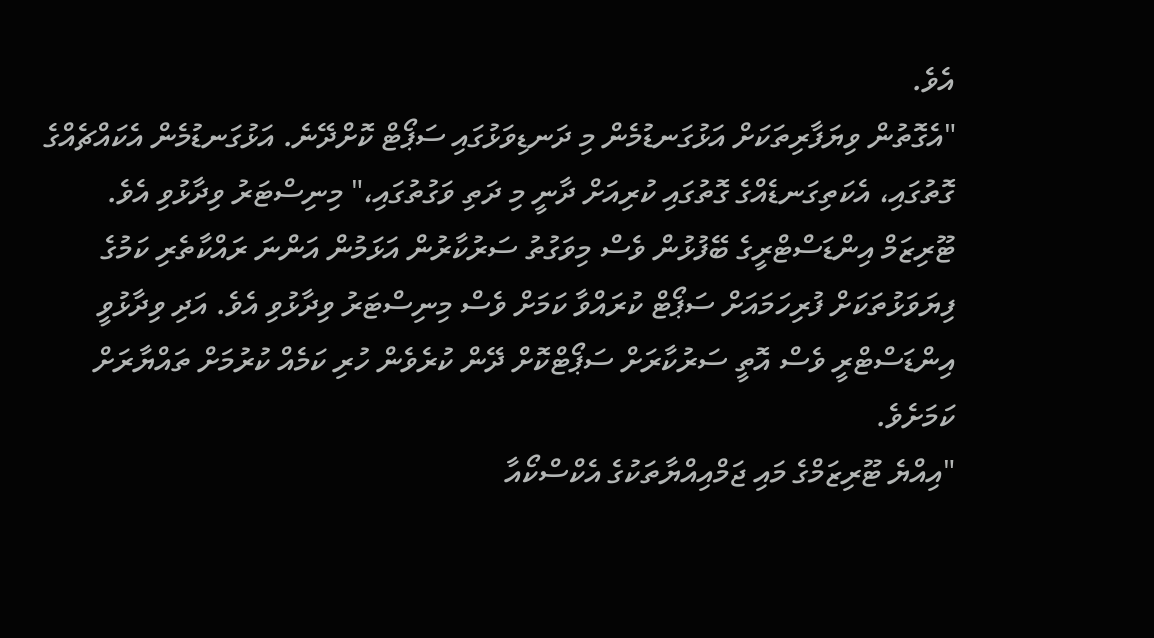އެވެ.
"އެގޮތުން ވިޔަފާރިތަކަށް އަޅުގަނޑުމެން މި ދަނޑިވަޅުގައި ސަޕޯޓް ކޮށްދޭނެ. އަޅުގަނޑުމެން އެކައްޗެއްގެ ގޮތުގައި، އެކަތިގަނޑެއްގެ ގޮތުގައި ކުރިއަށް ދާނީ މި ދަތި ވަގުތުގައި،" މިނިސްޓަރު ވިދާޅުވި އެވެ.
ޓޫރިޒަމް އިންޑަސްޓްރީގެ ބޭފުޅުން ވެސް މިވަގުތު ސަރުކާރުން އަޅަމުން އަންނަ ރައްކާތެރި ކަމުގެ ފިޔަވަޅުތަކަށް ފުރިހަމައަށް ސަޕޯޓް ކުރައްވާ ކަމަށް ވެސް މިނިސްޓަރު ވިދާޅުވި އެވެ. އަދި ވިދާޅުވީ އިންޑަސްޓްރީ ވެސް އޮތީ ސަރުކާރަށް ސަޕޯޓްކޮށް ދޭން ކުރެވެން ހުރި ކަމެއް ކުރުމަށް ތައްޔާރަށް ކަމަށެވެ.
"އިއްޔެ ޓޫރިޒަމްގެ މައި ޖަމްއިއްޔާތަކުގެ އެކްސްކޯއާ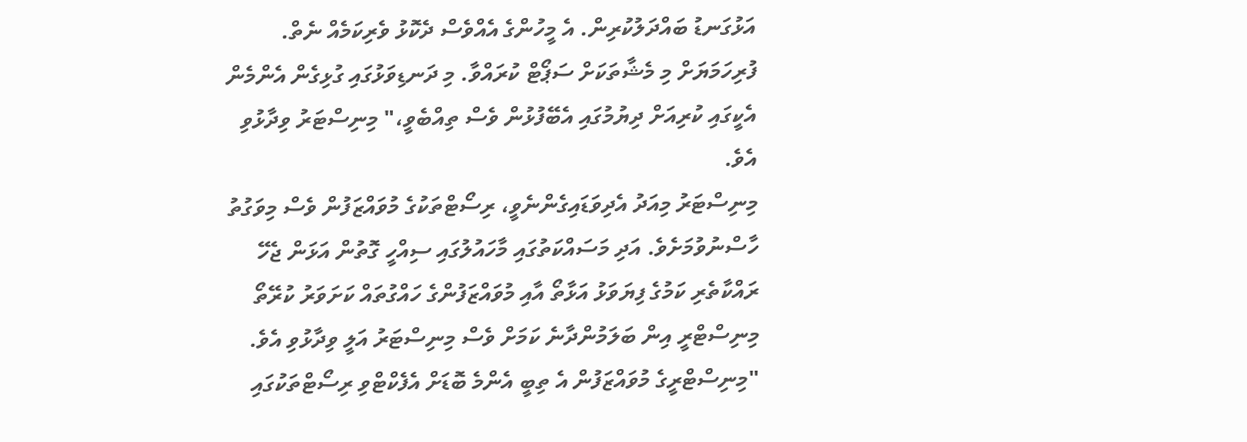އަޅުގަނޑު ބައްދަލުކުރިން. އެ މީހުންގެ އެއްވެސް ދެކޮޅު ވެރިކަމެއް ނެތް. ފުރިހަމަޔަށް މި މެޝާތަކަށް ސަޕޯޓް ކުރައްވާ. މި ދަނޑިވަޅުގައި ގުޅިގެން އެންމެން އެކީގައި ކުރިއަށް ދިޔުމުގައި އެބޭފުޅުން ވެސް ތިއްބެވީ،" މިނިސްޓަރު ވިދާޅުވި އެވެ.
މިނިސްޓަރު މިއަދު އެދިވަޑައިގެންނެވީ، ރިސޯޓްތަކުގެ މުވައްޒަފުން ވެސް މިވަގުތު ހާސްނުވުމަށެވެ. އަދި މަސައްކަތުގައި މާހައުލުގައި ސިއްހީ ގޮތުން އަޅަން ޖެހޭ ރައްކާތެރި ކަމުގެ ފިޔަވަޅު އަޅާތޯ އާއި މުވައްޒަފުންގެ ހައްގުތައް ކަށަވަރު ކުރޭތޯ މިނިސްޓްރީ އިން ބަލަމުންދާނެ ކަމަށް ވެސް މިނިސްޓަރު އަލީ ވިދާޅުވި އެވެ.
"މިނިސްޓްރީގެ މުވައްޒަފުން އެ ތިބީ އެންމެ ބޮޑަށް އެފެކްޓްވި ރިސޯޓްތަކުގައި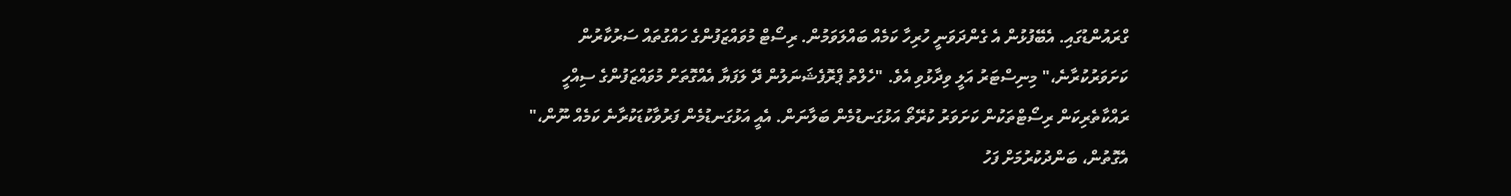ގްރައުންޑުގައި. އެބޭފުޅުން އެ ގެންދަވަނީ ހުރިހާ ކަމެއް ބައްލަވަމުން. ރިސޯޓް މުވައްޒަފުންގެ ހައްގުތައް ސަރުކާރުން ކަށަވަރުކުރާނެ،" މިނިސްޓަރު އަލީ ވިދާޅުވި އެވެ. "ހެލްތު ޕްރޮފެޝަނަލުން ދޭ ލަފަޔާ އެއްގޮތަށް މުވައްޒަފުންގެ ސިއްހީ ރައްކާތެރިކަން ރިސޯޓްތަކުން ކަށަވަރު ކުރޭތޯ އަޅުގަނޑުމެން ބަލާނަން. އެއީ އަޅުގަނޑުމެން ފަރުވާކުޑަކުރާނެ ކަމެއް ނޫން،"
އެގޮތުން، ބަންދުކުރުމަށް ފަހު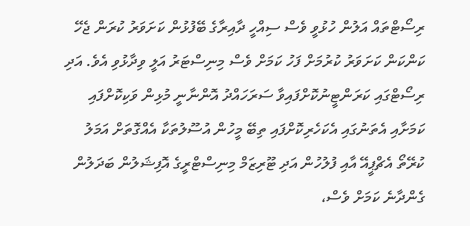ރިސޯޓްތައް އަލުން ހުޅުވީ ވެސް ސިއްހީ ދާއިރާގެ ބޭފުޅުން ކަށަވަރު ކުރަން ޖެހޭ ކަންކަން ކަށަވަރު ކުރުމަށް ފަހު ކަމަށް ވެސް މިނިސްޓަރު އަލީ ވިދާޅުވި އެވެ. އަދި ރިސޯޓްގައި ކަރަންޓީނުކޮށްފައިވާ ސަރަހައްދު އޮންނާނީ މުޅިން ވަކިކޮށްފައި ކަމަށާއި އެތަނުގައި އެކަހެރިކޮށްފައި ތިބޭ މީހުން އުސޫލުތަކާ އެއްގޮތަށް އަމަލު ކުރޭތޯ އެޗްޕީއޭ އާއި ފުލުހުން އަދި ޓޫރިޒަމް މިނިސްޓްރީގެ އޮފިޝަލުން ބަދަލުން ގެންދާނެ ކަމަށް ވެސް،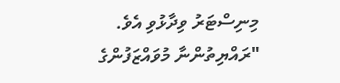މިނިސްޓަރު ވިދާޅުވި އެވެ.
"ރައްޔިތުންނާ މުވައްޒަފުންގެ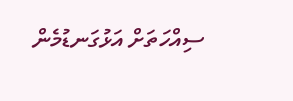ސިއްހަތަށް އަޅުގަނޑުމެން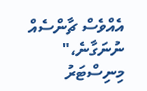އެއްވެސް ޗާންސެއް ނުނަގާނެ،" މިނިސްޓަރު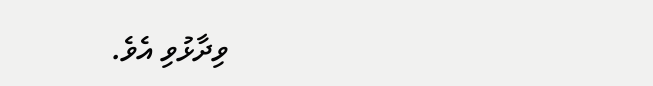ވިދާޅުވި އެވެ.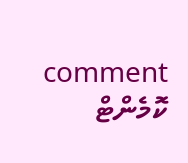comment ކޮމެންޓް